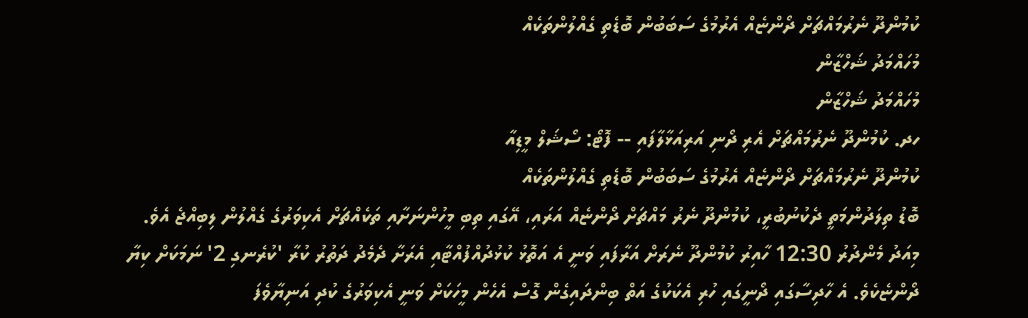ކުމުންދޫ ނެރުމައްޗަށް ދޯންޏެއް އެރުމުގެ ސަބަބުން ބޮޑެތި ގެއްލުންތަކެއް
މުހައްމަދު ޝަހްޒާން
މުހައްމަދު ޝަހްޒާން
ހދ. ކުމުންދޫ ނެރުމައްޗަށް އެރި ދޯނި އަރިއަޅާލާފައި -- ފޮޓޯ: ސޯޝަލް މީޑިއާ
ކުމުންދޫ ނެރުމައްޗަށް ދޯންޏެއް އެރުމުގެ ސަބަބުން ބޮޑެތި ގެއްލުންތަކެއް
ބޮޑު ތިލަދުންމަތީ ދެކުނުބުރީ، ކުމުންދޫ ނެރު މައްޗަށް ދޯންޏެއް އަރައި، އޭގައި ތިބި މީހުންނަށާއި ތަކެއްޗަށް އެކިވަރުގެ ގެއްލުން ލިބިއްޖެ އެވެ.
މިއަދު މެންދުރު 12:30 ހާއިރު ކުމުންދޫ ނެރަށް އަރާފައި ވަނީ އެ އަތޮޅު ކުޅުދުއްފުއްޓާއި އެރަށާ ދެމެދު ދަތުރު ކުރާ 'ކުރެނގި 2' ނަމަކަށް ކިޔާ ދޯންޏެކެވެ. އެ ހާދިސާގައި ދޯނީގައި ހުރި އެކަކުގެ އަތް ބިންދައިގެން ގޮސް އެހެން މީހަކަށް ވަނީ އެކިވަރުގެ ކުދި އަނިޔާވެފަ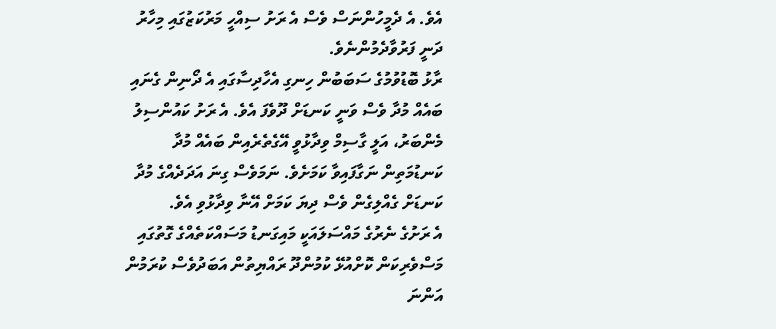އެވެ. އެ ދެމީހުންނަސް ވެސް އެ ރަށު ސިއްހީ މަރުކަޒުގައި މިހާރު ދަނީ ފަރުވާދެމުންނެވެ.
ރާޅު ބޮޑުވުމުގެ ސަބަބުން ހިނގި އެހާދިސާގައި އެ ދޯނިން ގެނައި ބައެއް މުދާ ވެސް ވަނީ ކަނޑަށް ދޫވެފަ އެވެ. އެ ރަށު ކައުންސިލު މެންބަރު، އަލީ ގާސިމް ވިދާޅުވީ އޭގެތެރެއިން ބައެއް މުދާ ކަނޑުމަތިން ނަގާފައިވާ ކަމަށެވެ. ނަމަވެސް ގިނަ އަދަދެއްގެ މުދާ ކަނޑަށް ގެއްލިގެން ވެސް ދިޔަ ކަމަށް އޭނާ ވިދާޅުވި އެވެ.
އެ ރަށުގެ ނެރުގެ މައްސަލައަކީ މައިގަނޑު މަސައްކަތެއްގެ ގޮތުގައި މަސްވެރިކަން ކޮށްއުޅޭ ކުމުންދޫ ރައްޔިތުން އަބަދުވެސް ކުރަމުން އަންނަ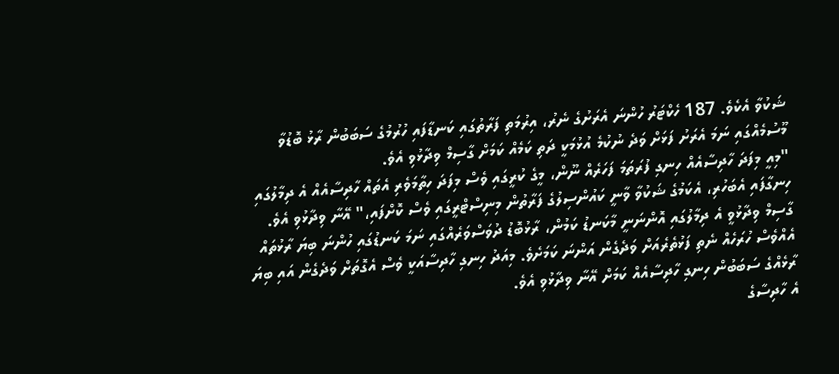ޝަކުވާ އެކެވެ. 187 ހެކްޓަރު ހުންނަ އެރަށުގެ ނެރު، އިރުމަތި ފަރާތުގައި ކަނޑާފައި ހުރުމުގެ ސަބަބުން ރާޅު ބޮޑުވާ މޫސުމެއްގައި ނަމަ އެރަށު ފަޅަށް ވަދެ ނުކުމެ އުޅުމަކީ ދަތި ކަމެއް ކަމަށް ގާސިމް ވިދާޅުވި އެވެ.
"މިއީ މިފަދަ ހާދިސާއެއް ހިނގި ފުރަތަމަ ފަހަރެއް ނޫން، މީގެ ކުރީގައި ވެސް މިފަދަ ހިތާމަވެރި އެތައް ހާދިސާއެއް އެ ދިމާލުގައި ހިނގާފައި އެބަހުރި، އެކަމުގެ ޝަކުވާ ވާނީ ކައުންސިލުގެ ފަރާތުން މިނިސްޓްރީގައި ވެސް ކޮށްފައި،" އޭނާ ވިދާޅުވި އެވެ.
ގާސިމް ވިދާޅުވީ އެ ދިމާލުގައި އޮންނަނީ މާކަނޑު ކަމުން، ރާޅުބޮޑު ދުވަސްވަރެއްގައި ނަމަ ކަނޑުގައި ހުންނަ ބިޔަ ރާޅުތައް އެއްވެސް ހުރަހެއް ނެތި ފަޅުތެރެއަށް ވަދެގެން އަންނަ ކަމަށެވެ. މިއަދު ހިނގި ހާދިސާއަކީ ވެސް އެގޮތަށް ވަދެގެން އައި ބިޔަ ރާޅެއްގެ ސަބަބުން ހިނގި ހާދިސާއެއް ކަމަށް އޭނާ ވިދާޅުވި އެވެ.
އެ ހާދިސާގެ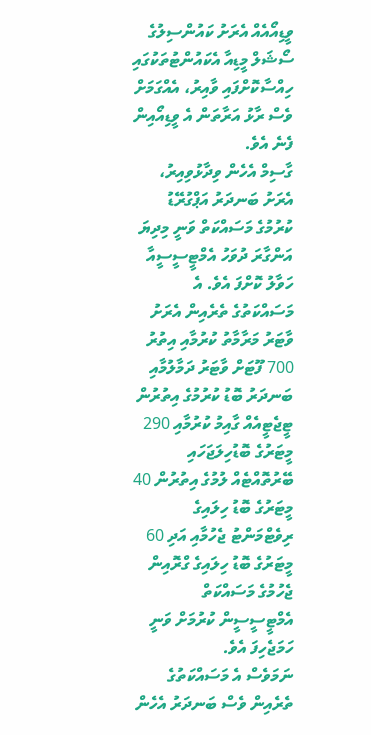ވީޑިއޯއެއް އެރަށު ކައުންސިލުގެ ސޯޝަލް މީޑިއާ އެކައުންޓުތަކުގައި ހިއްސާކޮށްފައި ވާއިރު، އެއްގަމަށް ވެސް ރާޅު އަރާތަން އެ ވީޑިއޯއިން ފެނެ އެވެ.
ގާސިމް އެހެން ވިދާޅުވިއިރު، އެރަށު ބަނދަރު އަޕްގުރޭޑު ކުރުމުގެ މަސައްކަތް ވަނީ މިދިޔަ އަންގާރަ ދުވަހު އެމްޓީސީސީއާ ހަވާލު ކޮށްފަ އެވެ. އެ މަސައްކަތުގެ ތެރެއިން އެރަށު ވާޓަރު މަރާމާތު ކުރުމާއި އިތުރު 700 ފޫޓަށް ވާޓަރު ދަމާލުމާއި ބަނދަރު ބޮޑު ކުރުމުގެ އިތުރުން ޓީޖެޓީއެއް ގާއިމު ކުރުމާއި 290 މީޓަރުގެ ބޮޑުހިލަޖަހައި ބޭރުތޮއްޓެއް ލުމުގެ އިތުރުން 40 މީޓަރުގެ ބޮޑު ހިލައިގެ ރިވެޓްމަންޓު ޖެހުމާއި އަދި 60 މީޓަރުގެ ބޮޑު ހިލައިގެ ގްރޮއިން ޖެހުމުގެ މަސައްކަތް އެމްޓީސީސީން ކުރުމަށް ވަނީ ހަމަޖެހިފަ އެވެ.
ނަމަވެސް އެ މަސައްކަތުގެ ތެރެއިން ވެސް ބަނދަރު އެހެން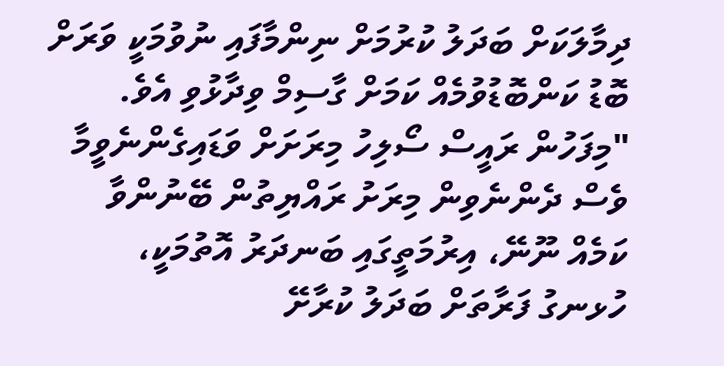ދިމާލަކަށް ބަދަލު ކުރުމަށް ނިންމާފައި ނުވުމަކީ ވަރަށް ބޮޑު ކަންބޮޑުވުމެއް ކަމަށް ގާސިމް ވިދާޅުވި އެވެ.
"މިފަހުން ރައީސް ސޯލިހު މިރަށަށް ވަޑައިގެންނެވީމާ ވެސް ދެންނެވިން މިރަށު ރައްޔިތުން ބޭނުންވާ ކަމެއް ނޫނޭ، އިރުމަތީގައި ބަނދަރު އޮތުމަކީ، ހުޅނގު ފަރާތަށް ބަދަލު ކުރާށޭ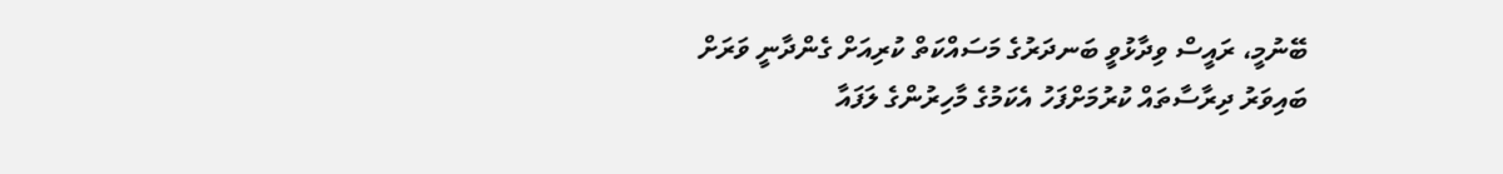ބޭނުމީ، ރައީސް ވިދާޅުވީ ބަނދަރުގެ މަސައްކަތް ކުރިއަށް ގެންދާނީ ވަރަށް ބައިވަރު ދިރާސާތައް ކުރުމަށްފަހު އެކަމުގެ މާހިރުންގެ ލަފައާ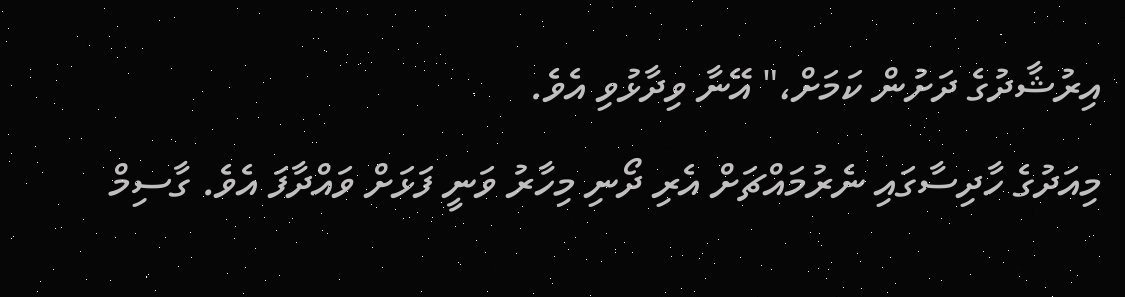އިރުޝާދުގެ ދަށުން ކަމަށް،" އޭނާ ވިދާޅުވި އެވެ.
މިއަދުގެ ހާދިސާގައި ނެރުމައްޗަށް އެރި ދޯނި މިހާރު ވަނީ ފަޅަށް ވައްދާފަ އެވެ. ގާސިމް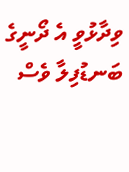ވިދާޅުވީ އެ ދޯނީގެ ބަނޑުފިލާ ވެސް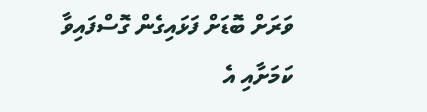ވަރަށް ބޮޑަށް ފަޅައިގެން ގޮސްފައިވާ ކަމަށާއި އެ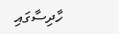ހާދިސާގައި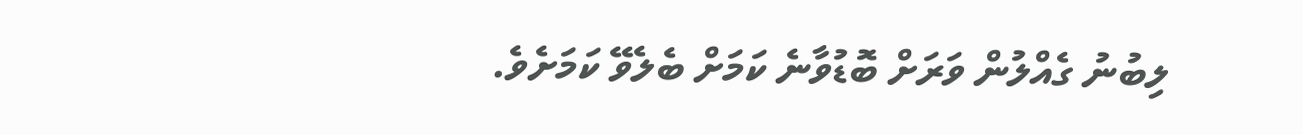ލިބުނު ގެއްލުން ވަރަށް ބޮޑުވާނެ ކަމަށް ބެލެވޭ ކަމަށެވެ.